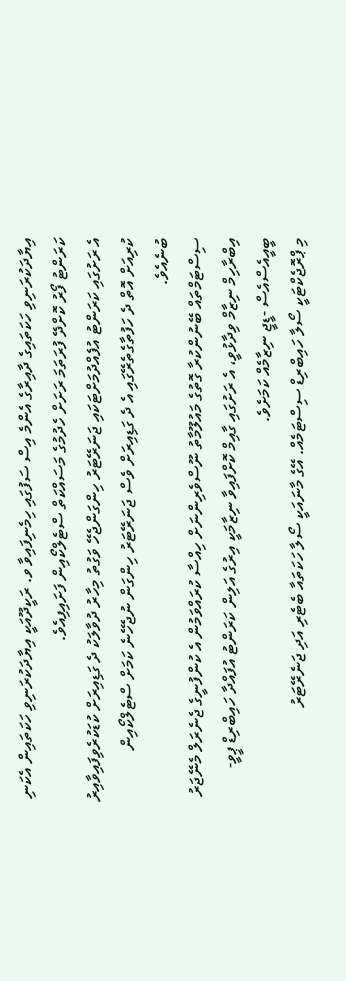އިޔާދަކުރަނިވި ހަކަތައިގެ ދާއިރާގެ އެންމެ އިސް ސަފުގައި ހިމެނިފައިވާ ވ. ރަކީދޫއަކީ އިޔާދަކުރަނިވި ހަކަތައިން އެކަނި ކަރަންޓު ފޯރު ކޮށްދޭ ފުރަތަމަ ރަށަށް ހެދުމުގެ މަސައްކަތް ސްޓެލްކޯއިން ފަށައިފިއެވެ.
އެ ރަށުގައި ކަރަންޓު އުފެއްދުމަށްޓަކައި ޖަނަރޭޓަރު ހިންގަންޖެހޭ ވަގުތު މިހާރު ދުވާލަކު ދެ ގަޑިއިރަށް ކުޑަކުރެވިފައިވާއިރު ކުރިއަށް އޮތް ދެ ހަފުތާގެތެރޭގައި އެ ދެ ގަޑިއިރަށް ވެސް ޖަނަރޭޓަރު ހިންގަން ނުޖެހޭނެ ކަމަށް ސްޓެލްކޯއިން ބުނެއެވެ.
ސިސްޓަމްތައް ބޭނުންކުރާ ގޮތުގެ މައުލޫމާތު ނޫސްވެރިންނަށް ހިއްސާ ކުރައްވަމުން އެ ކުންފުނީގެ ޖެނެރަލް މެނޭޖަރު އިބްރާހިމް ނިޒާމް ވިދާޅުވީ، އެ ރަށުގައި ގާއިމް ކޮށްފައިވާ ނިޒާމަކީ އިރުގެ އަލިން ކަރަންޓު އުފައްދާ ހައިބްރިޑް ޕީވީ- ބީއީއެސްއެސް -ޑީޖީ ނިޒާމެއް ކަމަށެވެ.
މި ޕްރޮޖެކްޓަކީ ސޯލާ ހައިބްރިޑް ސިސްޓަމެއް. އޭގެ މާނައަކީ ސޯލާ ހަކަތައާ ބެޓެރި އަދި ޖަނެރޭޓަރު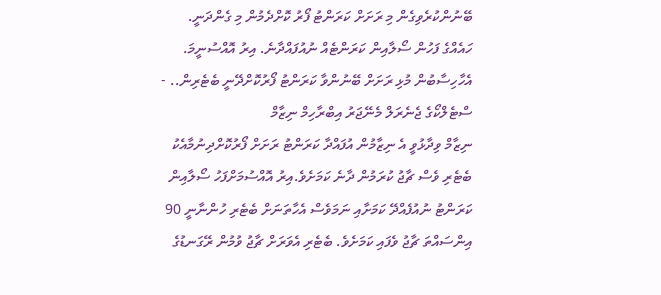ބޭނުންކުރެވިގެން މި ރަށަށް ކަރަންޓު ފޯރު ކޮށްދެމުން މި ގެންދަނީ. ހައެއްގެ ފަހުން ސޯލާއިން ކަރަންޓެއް ނުއުފައްދާނެ. އިރު އޮއްސުނީމަ. އެހާހިސާބުން މުޅި ރަށަށް ބޭނުންވާ ކަރަންޓު ފޯރުކޮށްދޭނީ ބެޓެރިން.. - ސްޓެލްކޯގެ ޖެނެރަލް މެނޭޖަރު އިބްރާހިމް ނިޒާމް
ނިޒާމް ވިދާޅުވީ އެ ނިޒާމުން އުފައްދާ ކަރަންޓު ރަށަށް ފޯރުކޮށްދިނުމާއެކު ބެޓެރި ވެސް ޗާޖު ކުރަމުން ދާނެ ކަމަށެވެ.އިރު އޮއްސުމަށްފަހު ސޯލާއިން ކަރަންޓު ނުއުފެއްދޭ ކަމަށާއި ނަމަވެސް އެހާތަނަށް ބެޓެރި ހުންނާނީ 90 އިންސައްތަ ޗާޖު ވެފައި ކަމަށެވެ. ބެޓެރި އެވަރަށް ޗާޖު ވުމުން ރޭގަނޑުގެ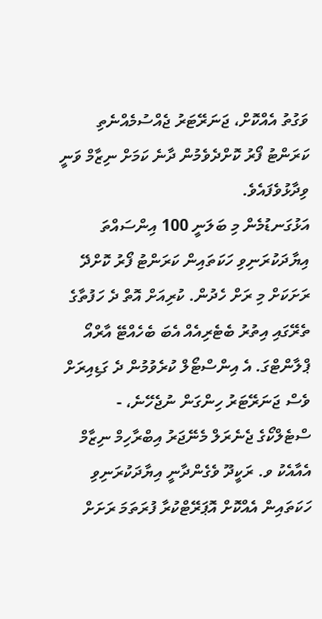ވަގުތު އެއްކޮށް، ޖަނަރޭޓަރު ޖެއްސުމެއްނެތި ކަރަންޓު ފޯރު ކޮށްދެވެމުން ދާނެ ކަމަށް ނިޒާމް ވަނީ ވިދާޅުވެފައެވެ.
އަޅުގަނޑުމެން މި ބަލަނީ 100 އިންސައްތަ އިޔާދަކުރަނިވި ހަކަތައިން ކަރަންޓު ފޯރު ކޮށްދޭ ރަށަކަށް މި ރަށް ހެދުން. ކުރިއަށް އޮތް ދެ ހަފުތާގެ ތެރޭގައި އިތުރު ބެޓެރިއެއް އެބަ ބެހެއްޓޭ އާރްއޯ ޕްލާންޓްގަ. އެ އިންސްޓޯލް ކުރެވުމުން ދެ ގަޑިއިރަށް ވެސް ޖަނަރޭޓަރު ހިންގަން ނުޖެހޭނެ، - ސްޓެލްކޯގެ ޖެނެރަލް މެނޭޖަރު އިބްރާހިމް ނިޒާމް
އެއާއެކު ވ. ރަކީދޫ ވެގެންދާނީ އިޔާދަކުރަނިވި ހަކަތައިން އެއްކޮށް އޮޕަރޭޓްކުރާ ފުރަތަމަ ރަށަށް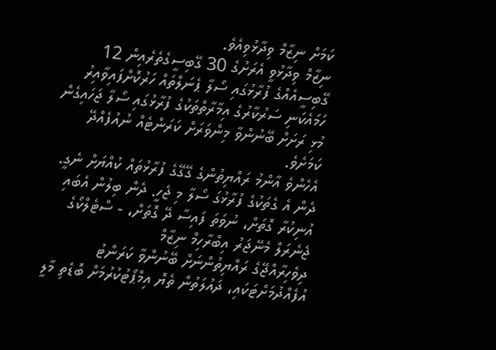ކަމަށް ނިޒާމް ވިދާޅުވިއެވެ.
ނިޒާމް ވިދާޅުވީ އެރަށުގެ 30 ގޭބިސީގެތެރެއިން 12 ގޭބިސީއެއްގެ ފުރާޅުގައި ސޯލާ ޕެނަލްތައް ހަރުކޮށްފައިވާއިރު ހަމައެކަނި ސަރުކާރުގެ އިމާރާތްތަކުގެ ފުރާޅުގައި ސޯލާ ޖަހައިގެން މުޅި ރަށަށް ބޭނުންވާ މިންވަރަށް ކަރަންޓެއް ނުއުފެއްދޭ ކަމަށެވެ.
އެހެންވެ އާންމު ރައްޔިތުންގެ ގޭގޭގެ ފުރާޅުތައް ކުއްޔަށް ނެގީ. ދެން އެ ގެތަކުގެ ފުރާޅުގަ ސޯލާ މި ޖެހީ. ދެން ބިލުން އެބައި އުނިކުރާ ގޮތަށް، ނުވަތަ ފައިސާ ދޭ ގޮތަށް، - ސްޓެލްކޯގެ ޖެނެރަލް މެނޭޖަރު އިބްރާހިމް ނިޒާމް
ދިވެހިރާއްޖޭގެ ރައްޔިތުންނަށް ބޭނުންވާ ކަރަންޓު އުފެއްދުމަށްޓަކައި، ދައުލަތުން ތެޔޮ އިމްޕޯޓުކުރުމަށް ބޮޑެތި މާލީ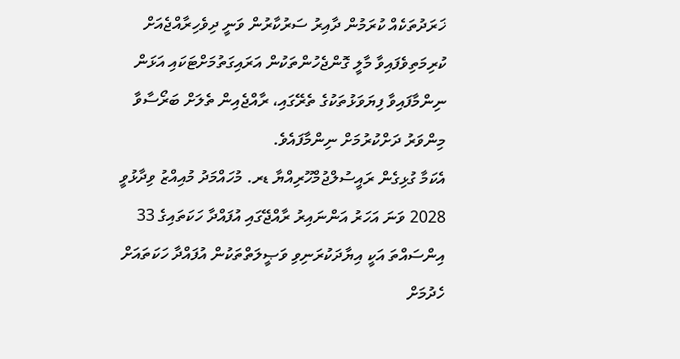ޚަރަދުތަކެއް ކުރަމުން ދާއިރު ސަރުކާރުން ވަނީ ދިވެހިރާއްޖެއަށް ކުރިމަތިވެފައިވާ މާލީ ގޮންޖެހުންތަކުން އަރައިގަތުމަށްޓަކައި އަޅަން ނިންމާފައިވާ ފިޔަވަޅުތަކުގެ ތެރޭގައި، ރާއްޖެއިން ތެލަށް ބަރޯސާވާ މިންވަރު ދަށްކުރުމަށް ނިންމާފައެވެ.
އެކަމާ ގުޅިގެން ރައީސުލްޖުމްހޫރިއްޔާ ޑރ. މުހައްމަދު މުއިއްޒު ވިދާޅުވީ 2028 ވަނަ އަހަރު އަންނައިރު ރާއްޖޭގައި އުފައްދާ ހަކަތައިގެ 33 އިންސައްތަ އަކީ އިޔާދަކުރަނިވި ވަޞީލަތްތަކުން އުފައްދާ ހަކަތައަށް ހެދުމަށް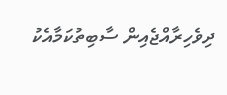ދިވެހިރާއްޖެއިން ސާބިތުކަމާއެކު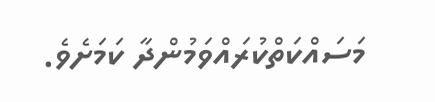މަސައްކަތްކުރައްވަމުންދާ ކަމަށެވެ.